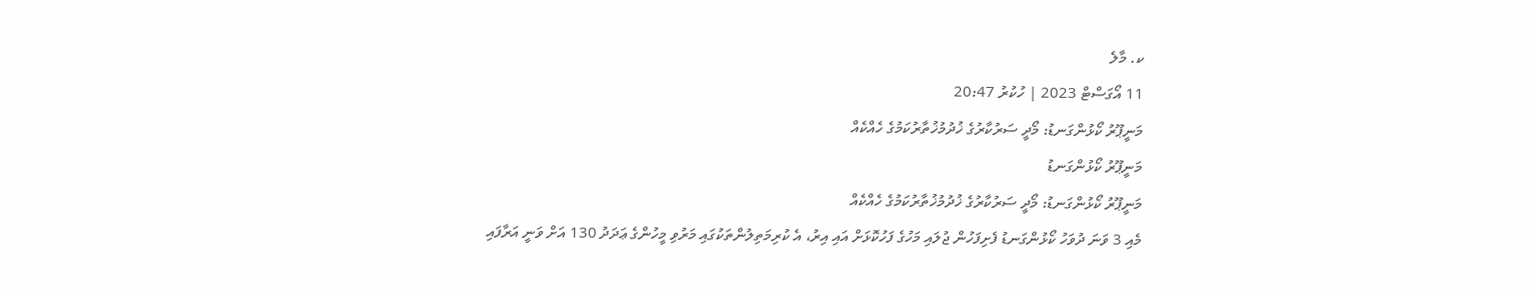ކ. މާލެ
11 އޯގަސްޓް 2023 | ހުކުރު 20:47
މަނީޕޫރު ކޯޅުންގަނޑު: މޯދީ ސަރުކާރުގެ ޚުދުމުޚުތާރުކަމުގެ ހެއްކެއް
މަނީޕޫރު ކޯޅުންގަނޑު
މަނީޕޫރު ކޯޅުންގަނޑު: މޯދީ ސަރުކާރުގެ ޚުދުމުޚުތާރުކަމުގެ ހެއްކެއް
މެއި 3 ވަނަ ދުވަހު ކޯޅުންގަނޑު ފެށިފަހުން ޖުލައި މަހުގެ ފަހުކޮޅަށް އައި އިރު، އެ ކުރިމަތިލުންތަކުގައި މަރުވި މީހުންގެ ޢަދަދު 130 އަށް ވަނީ އަރާފައި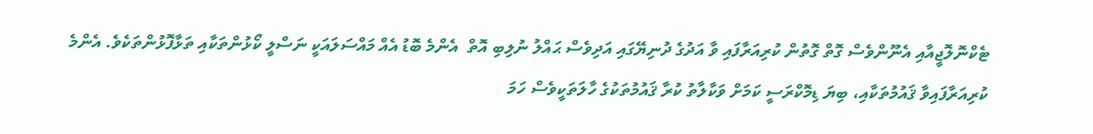ޓެކްނޮލޮޖީއާއި އެނޫންވެސް ގޮތް ގޮތުން ކުރިއަރާފައި ވާ އަދުގެ ދުނިޔޭގައި އަދިވެސް ޙައްލު ނުލިބި އޮތް  އެންމެ ބޮޑު އެއް މައްސަލައަކީ ނަސްލީ ކޯޅުންތަކާއި ތަޅާފޮޅުންތަކެވެ. އެންމެ ކުރިއަރާފައިވާ ޤައުމުތަކާއި، ބިޔަ ޑިމޮކްރަސީ ކަމަށް ވަކާލާތު ކުރާ ޤައުމުތަކުގެ ހާލަތަކީވެސް ހަމަ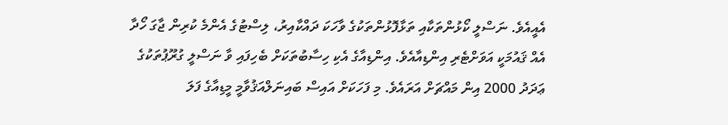އެއީއެވެ. ނަސްލީ ކޯޅުންތަކާއި ތަޅާފޮޅުންތަކުގެ ވާހަކަ ދައްކާއިރު، ލިސްޓުގެ އެންމެ ކުރިން ޖާގަ ހޯދާ އެއް ޤައުމަކީ އަވަށްޓެރި އިންޑިއާއެވެ. އިންޑިއާގެ އެކި ހިސާބުތަކަށް ބެހިފައި ވާ ނަސްލީ ގުރޫޕުތަކުގެ ޢަދަދު 2000 އިން މައްޗަށް އަރައެވެ. މި ފަހަކަށް އައިސް ބައިނަލްއަޤުވާމީ މީޑިއާގެ ފަލަ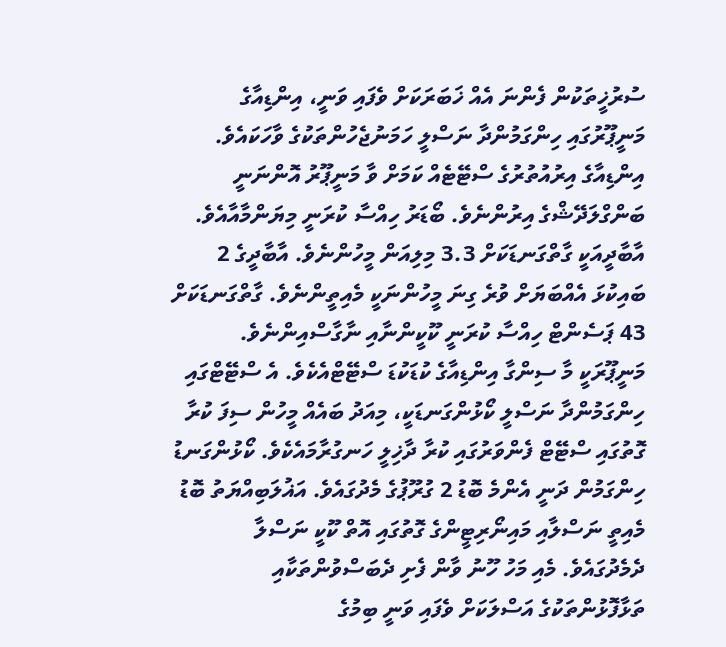ސުރުޚީތަކުން ފެންނަ އެއް ޚަބަރަކަށް ވެފައި ވަނީ، އިންޑިއާގެ މަނީޕޫރުގައި ހިންގަމުންދާ ނަސްލީ ހަމަނުޖެހުންތަކުގެ ވާހަކައެވެ.
އިންޑިއާގެ އިރުއުތުރުގެ ސްޓޭޓެއް ކަމަށް ވާ މަނީޕޫރު އޮންނަނީ ބަންގްލަދޭޝްގެ އިރުންނެވެ. ބޯޑަރު ހިއްސާ ކުރަނީ މިޔަންމާއާއެވެ. އާބާދީއަކީ ގާތްގަނޑަކަށް 3.3 މިލިއަން މީހުންނެވެ. އާބާދީގެ 2 ބައިކުޅަ އެއްބަޔަށް ވުރެ ގިނަ މީހުންނަކީ މެއިތީންނެވެ. ގާތްގަނޑަކަށް 43 ޕަސެންޓް ހިއްސާ ކުރަނީ ކޫކީންނާއި ނާގާސްއިންނެވެ.
މަނީޕޫރަކީ މާ ސިންގާ އިންޑިއާގެ ކުޑަކުޑަ ސްޓޭޓްއެކެވެ. އެ ސްޓޭޓްގައި ހިންގަމުންދާ ނަސްލީ ކޯޅުންގަނޑަކީ، މިއަދު ބައެއް މީހުން ސިފަ ކުރާ ގޮތުގައި ސްޓޭޓް ފެންވަރުގައި ކުރާ ދާޚިލީ ހަނގުރާމައެކެވެ. ކޯޅުންގަނޑު ހިންގަމުން ދަނީ އެންމެ ބޮޑު 2 ގުރޫޕުގެ މެދުގައެވެ. އަޣުލަބިއްޔަތު ބޮޑު މެއިތީ ނަސްލާއި މައިނޯރިޓީންގެ ގޮތުގައި އޮތް ކޫކީ ނަސްލާ ދެމެދުގައެވެ. މެއި މަހު ހޫނު ވާން ފެށި ދެބަސްވުންތަކާއި ތަޅާފޮޅުންތަކުގެ އަސްލަކަށް ވެފައި ވަނީ ބިމުގެ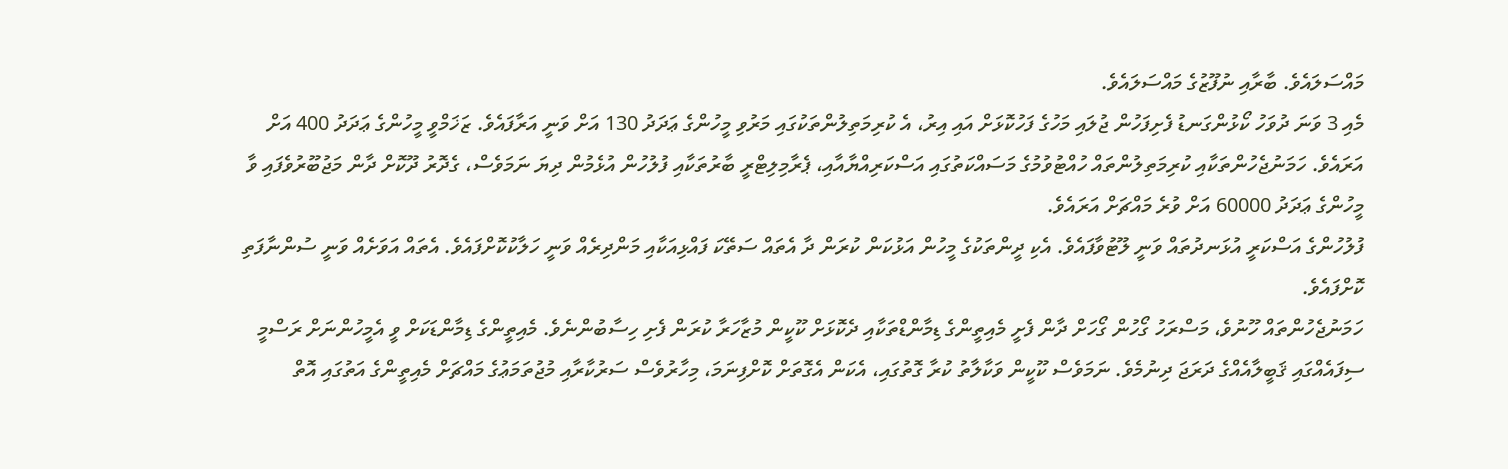މައްސަލައެވެ. ބާރާއި ނުފޫޒުގެ މައްސަލައެވެ.
މެއި 3 ވަނަ ދުވަހު ކޯޅުންގަނޑު ފެށިފަހުން ޖުލައި މަހުގެ ފަހުކޮޅަށް އައި އިރު، އެ ކުރިމަތިލުންތަކުގައި މަރުވި މީހުންގެ ޢަދަދު 130 އަށް ވަނީ އަރާފައެވެ. ޒަޚަމްވީ މީހުންގެ ޢަދަދު 400 އަށް އަރައެވެ. ހަމަނުޖެހުންތަކާއި ކުރިމަތިލުންތައް ހުއްޓުވުމުގެ މަސައްކަތުގައި އަސްކަރިއްޔާއާއި، ޕެރާމިލިޓްރީ ބާރުތަކާއި ފުލުހުން އުޅެމުން ދިޔަ ނަމަވެސް، ގެދޮރު ދޫކޮށް ދާން މަޖުބޫރުވެފައި ވާ މީހުންގެ ޢަދަދު 60000 އަށް ވުރެ މައްޗަށް އަރައެވެ.
ފުލުހުންގެ އަސްކަރީ އުޅަނދުތައް ވަނީ ލޫޓުވާފައެވެ. އެކި ދީންތަކުގެ މީހުން އަޅުކަން ކުރަން ދާ އެތައް ސަތޭކަ ފައްޅިއަކާއި މަންދިރެއް ވަނީ ހަލާކުކޮށްފައެވެ. އެތައް އަވަށެއް ވަނީ ސުންނާފަތި ކޮށްފައެވެ.
ހަމަނުޖެހުންތައް ހޫނުވެ، މަސްރަހު ގޯހުން ގޯހަށް ދާން ފެށީ މެއިތީންގެ ޑިމާންޑްތަކާއި ދެކޮޅަށް ކޫކީން މުޒާހަރާ ކުރަން ފެށި ހިސާބުންނެވެ. މެއިތީންގެ ޑިމާންޑަކަށް ވީ އެމީހުންނަށް ރަސްމީ ސިފައެއްގައި ޤަބީލާއެއްގެ ދަރަޖަ ދިނުމެވެ. ނަމަވެސް ކޫކީން ވަކާލާތު ކުރާ ގޮތުގައި، އެކަން އެގޮތަށް ކޮށްފިނަމަ، މިހާރުވެސް ސަރުކާރާއި މުޖުތަމަޢުގެ މައްޗަށް މެއިތީންގެ އަތުގައި އޮތް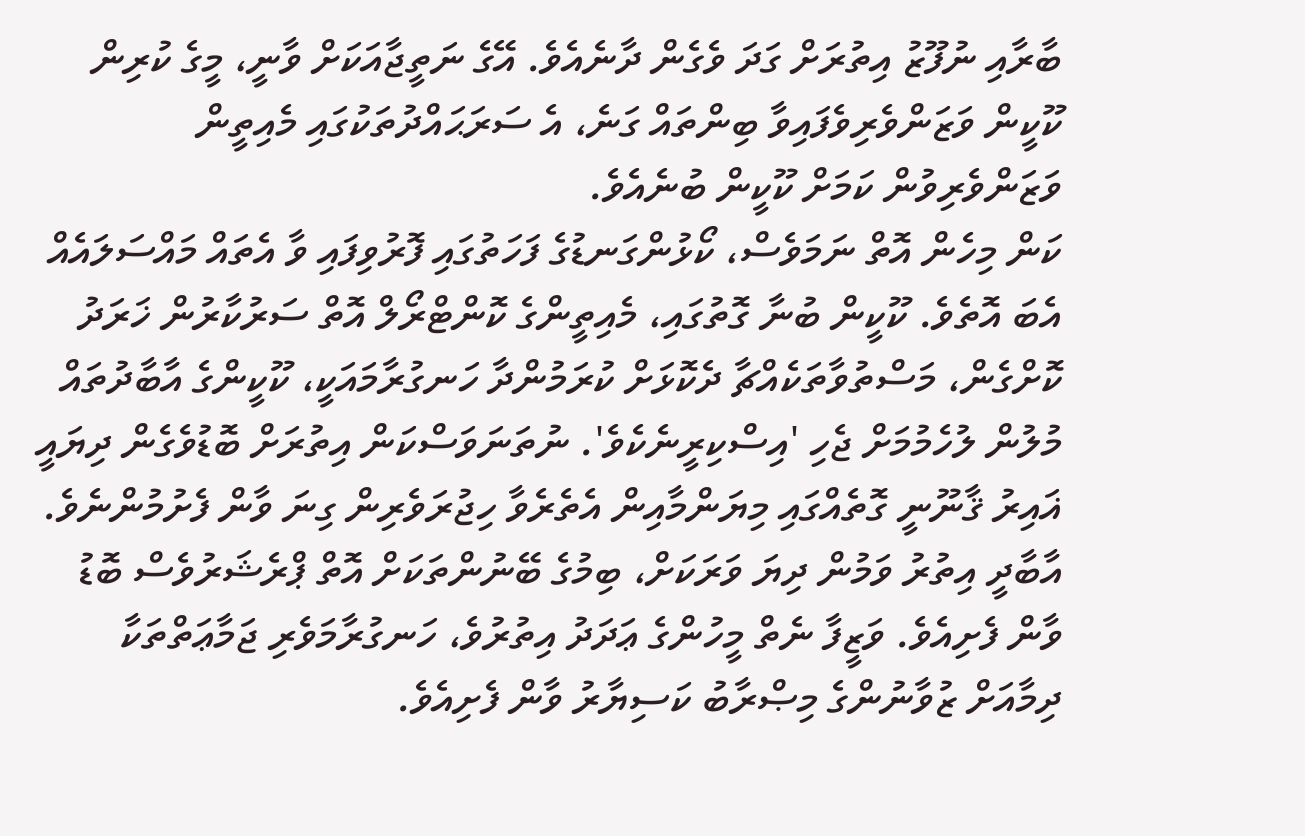ބާރާއި ނުފޫޒު އިތުރަށް ގަދަ ވެގެން ދާނެއެވެ. އޭގެ ނަތީޖާއަކަށް ވާނީ، މީގެ ކުރިން ކޫކީން ވަޒަންވެރިވެފައިވާ ބިންތައް ގަނެ، އެ ސަރަޙައްދުތަކުގައި މެއިތީން ވަޒަންވެރިވުން ކަމަށް ކޫކީން ބުނެއެވެ.
ކަން މިހެން އޮތް ނަމަވެސް، ކޯޅުންގަނޑުގެ ފަހަތުގައި ފޮރުވިފައި ވާ އެތައް މައްސަލައެއް އެބަ އޮތެވެ. ކޫކީން ބުނާ ގޮތުގައި، މެއިތީންގެ ކޮންޓްރޯލް އޮތް ސަރުކާރުން ޚަރަދު ކޮށްގެން، މަސްތުވާތަކެއްޗާ ދެކޮޅަށް ކުރަމުންދާ ހަނގުރާމައަކީ، ކޫކީންގެ އާބާދުތައް މުލުން ލުހެމުމަށް ޖެހި 'އިސްކިރީނެކެވެ'. ނުތަނަވަސްކަން އިތުރަށް ބޮޑުވެގެން ދިޔައީ ޣައިރު ޤާނޫނީ ގޮތެއްގައި މިޔަންމާއިން އެތެރެވާ ހިޖުރަވެރިން ގިނަ ވާން ފެށުމުންނެވެ. އާބާދީ އިތުރު ވަމުން ދިޔަ ވަރަކަށް، ބިމުގެ ބޭނުންތަކަށް އޮތް ޕްރެޝަރުވެސް ބޮޑު ވާން ފެށިއެވެ. ވަޒީފާ ނެތް މީހުންގެ ޢަދަދު އިތުރުވެ، ހަނގުރާމަވެރި ޖަމާޢަތްތަކާ ދިމާއަށް ޒުވާނުންގެ މިޞްރާބު ކަސިޔާރު ވާން ފެށިއެވެ.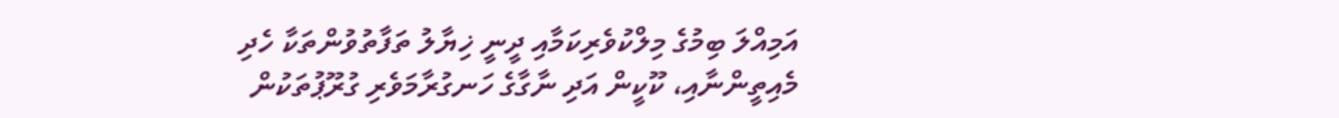އަމިއްލަ ބިމުގެ މިލްކުވެރިކަމާއި ދީނީ ޚިޔާލު ތަފާތުވުންތަކާ ހެދި މެއިތީންނާއި، ކޫކީން އަދި ނާގާގެ ހަނގުރާމަވެރި ގުރޫޕުތަކުން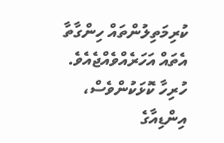ކުރިމަތިލުންތައް ހިންގާތާ އެތައް އަހަރެއްވެއްޖެއެވެ. ހުރިހާ ކޮޅަކުންވެސް، އިންޑިއާގެ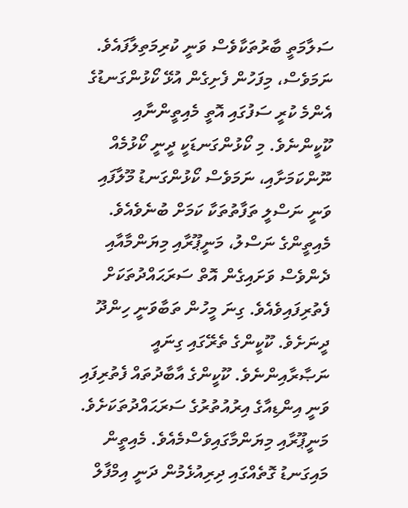ސަލާމަތީ ބާރުތަކާވެސް ވަނީ ކުރިމަތިލާފައެވެ. ނަމަވެސް، މިފަހުން ފެށިގެން އުޅޭ ކޯޅުންގަނޑުގެ އެންމެ ކުރީ ސަފުގައި އޮތީ މެއިތީންނާއި ކޫކީންނެވެ. މި ކޯޅުންގަނޑަކީ ދީނީ ކޯޅުމެއް ނޫންކަމަށާއި، ނަމަވެސް ކޯޅުންގަނޑު މޫލާފައި ވަނީ ނަސްލީ ތަފާތުތަކާ ކަމަށް ބުނެވެއެވެ.
މެއިތީންގެ ނަސްލު، މަނީޕޫރާއި މިޔަންމާއާއި ދެންވެސް ވަށައިގެން އޮތް ސަރަޙައްދުތަކަށް ފެތުރިފައިވެއެވެ. ގިނަ މީހުން ތަބާވަނީ ހިންދޫ ދީނަށެވެ. ކޫކީންގެ ތެރޭގައި ގިނައީ ނަޞާރާއިންނެވެ. ކޫކީންގެ އާބާދުތައް ފެތުރިފައި ވަނީ އިންޑިއާގެ އިރުއުތުރުގެ ސަރަޙައްދުތަކަށެވެ. މަނީޕޫރާއި މިޔަންމާގައިވެސްމެއެވެ. މެއިތީން މައިގަނޑު ގޮތެއްގައި ދިރިއުޅެމުން ދަނީ އިމްފާލް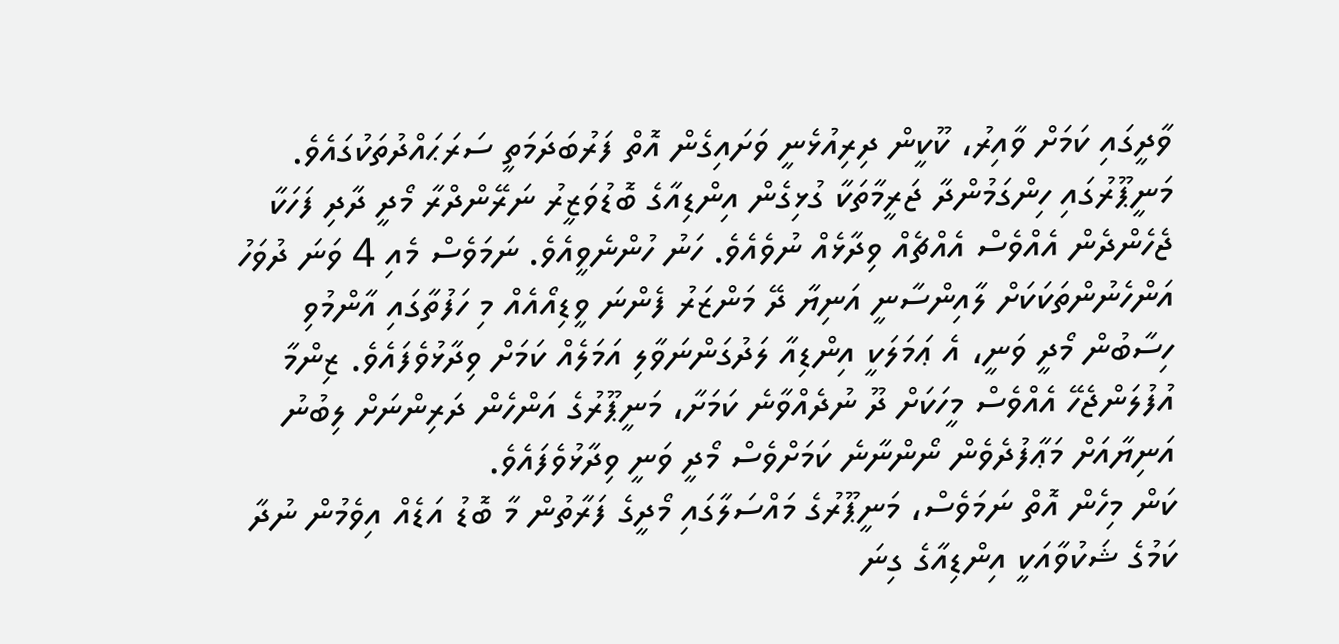ވާދީގައި ކަމަށް ވާއިރު، ކޫކީން ދިރިއުޅެނީ ވަށައިގެން އޮތް ފަރުބަދަމަތީ ސަރަޙައްދުތަކުގައެވެ.
މަނީޕޫރުގައި ހިންގަމުންދާ ޖަރީމާތަކާ ގުޅިގެން އިންޑިއާގެ ބޮޑުވަޒީރު ނަރޭންދްރާ މޯދީ ދާދި ފަހަކާ ޖެހެންދެން އެއްވެސް އެއްޗެއް ވިދާޅެއް ނުވެއެވެ. ހަނު ހުންނެވީއެވެ. ނަމަވެސް މެއި 4 ވަނަ ދުވަހު އަންހެނުންތަކަކަށް ލާއިންސާނީ އަނިޔާ ދޭ މަންޒަރު ފެންނަ ވީޑިއޯއެއް މި ހަފުތާގައި އާންމުވި ހިސާބުން މޯދީ ވަނީ، އެ ޢަމަލަކީ އިންޑިއާ ލަދުގަންނަވާލި އަމަލެއް ކަމަށް ވިދާޅުވެފައެވެ. ޒިންމާ އުފުލަންޖެހޭ އެއްވެސް މީހަކަށް ދޫ ނުދެއްވާނެ ކަމަށާ، މަނީޕޫރުގެ އަންހެން ދަރިންނަށް ލިބުނު އަނިޔާއަށް މަޢާފުދެވެން ނޯންނާނެ ކަމަށްވެސް މޯދީ ވަނީ ވިދާޅުވެފައެވެ.
ކަން މިހެން އޮތް ނަމަވެސް، މަނީޕޫރުގެ މައްސަލާގައި މޯދީގެ ފަރާތުން މާ ބޮޑު އަޑެއް އިވެމުން ނުދާ ކަމުގެ ޝަކުވާއަކީ އިންޑިއާގެ ގިނަ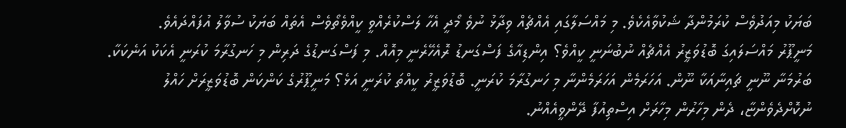ބަޔަކު މިއަދުވެސް ކުރަމުންދާ ޝަކުވާއެކެވެ. މި މައްސަލާގައި އެއްޗެއް ވިދާޅު ނުވެ މޯދީ އެހާ ލަސްކުރެއްވީ ކީއްވެތޯވެސް އެތައް ބަޔަކު ސުވާލު އުފައްދައެވެ.
މަނީޕޫރު މައްސަލައިގަ ބޮޑުވަޒީރު އެއްޗެއް ނުބުނަނީ ކީއްވެ؟ އިންޑިއާގެ ފަސްގަނޑު ރޮއެހޭރެނީ މިއޮއް. މި ފަސްގަނޑުގެ ދަރިން މި ހަނގުރާމަ ކުރަނީ އެކަކު އަނެކަކާ. ބަރުމަނާ ނޫނީ ޗައިނާއަކާ ނޫން. އަހަރަމެން އަހަރަމެންނާ މި ހަނގުރާމަ ކުރަނީ. ބޮޑުވަޒީރު ކީއްތަ ކުރަނީ އަޅެ؟ މަނީޕޫރުގެ ކަންކަން ބޮޑުވަޒީރަށް ހައްލު ނުކޮށްދެވެންޏާ، ދެން މިހާރުން މިހާރަށް އިސްތިއުފާ ދޭންވީއެއްނު.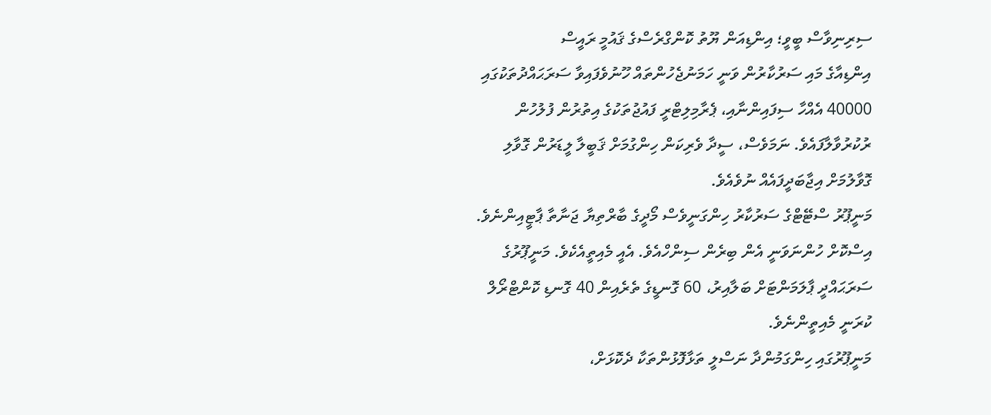ސިރިނިވާސް ބީވީ؛ އިންޑިއަން ޔޫތު ކޮންގްރެސްގެ ޤައުމީ ރައީސް
އިންޑިއާގެ މައި ސަރުކާރުން ވަނީ ހަމަނުޖެހުންތައް ހޫނުވެފައިވާ ސަރަޙައްދުތަކުގައި 40000 އެއްހާ ސިފައިންނާއި، ޕެރާމިލިޓްރީ ފައުޖުތަކުގެ އިތުރުން ފުލުހުން ރުކުރުވާލާފައެވެ. ނަމަވެސް، ސީދާ ވެރިކަން ހިންގުމަށް ޤަބީލާ ލީޑަރުން ގޮވާލި ގޮވާލުމަށް އިޖާބަދީފައެއް ނުވެއެވެ.
މަނީޕޫރު ސްޓޭޓްގެ ސަރުކާރު ހިންގަނީވެސް މޯދީގެ ބާރްތިޔާ ޖަނާތާ ޕާޓީއިންނެވެ. އިސްކޮށް ހުންނަވަނީ އެން ބިރެން ސިންހްއެވެ. އެއީ މެއިތީއެކެވެ. މަނީޕޫރުގެ ސަރަޙައްދީ ޕާލަމަންޓަށް ބަލާއިރު، 60 ގޮނޑީގެ ތެރެއިން 40 ގޮނޑި ކޮންޓްރޯލް ކުރަނީ މެއިތީންނެވެ.
މަނީޕޫރުގައި ހިންގަމުންދާ ނަސްލީ ތަޅާފޮޅުންތަކާ ދެކޮޅަށް،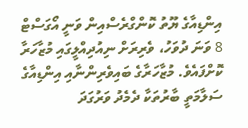އިންޑިއާގެ ޔޫތު ކޮންގްރެސްއިން ވަނީ އޯގަސްޓް 8 ވަނަ ދުވަހު، ވެރިރަށް ނިއުދިއްލީގައި މުޒާހަރާ ކޮށްފައެވެ. މުޒާހަރާގެ ބައިވެރިންނާއި އިންޑިއާގެ ސަލާމަތީ ބާރުތަކާ ދެމެދު ވަރުގަދަ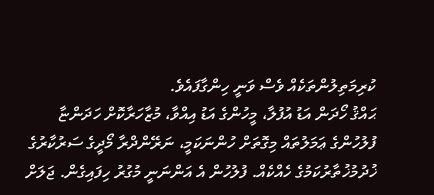ކުރިމަތިލުންތަކެއް ވެސް ވަނީ ހިންގާފައެވެ.
ޙައްޤު ހޯދަން އަޑު އުފުލާ، މީހުންގެ އަޑު އިއްވާ، މުޒާހަރާކޮށް ހަދަންޏާ ފުލުހުންގެ ޢަމަލުތައް މިގޮތަށް ހުންނަކަމީ، ނަރޭންދްރާ މޯދީގެ ސަރުކާރުގެ ޚުދުމުޚުތާރުކަމުގެ ހެއްކެއް. ފުލުހުން އެ އަންނަނީ މުގުރު ހިފައިގެން. ޖަލަށް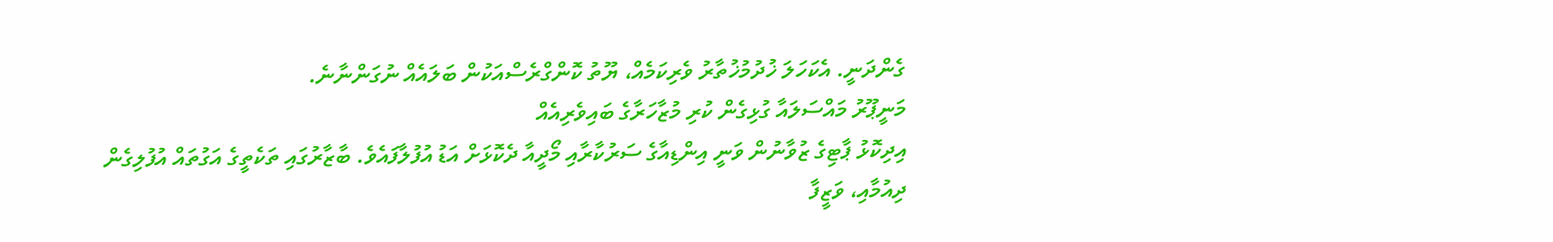ގެންދަނީ. އެކަހަލަ ޚުދުމުޚުތާރު ވެރިކަމެއް، ޔޫތު ކޮންގްރެސްއަކުން ބަލައެއް ނުގަންނާނެ.
މަނީޕޫރު މައްސަލައާ ގުޅިގެން ކުރި މުޒާހަރާގެ ބައިވެރިއެއް
އިދިކޮޅު ޕާޓިގެ ޒުވާނުން ވަނީ އިންޑިއާގެ ސަރުކާރާއި މޯދީއާ ދެކޮޅަށް އަޑު އުފުލާފައެވެ. ބާޒާރުގައި ތަކެތީގެ އަގުތައް އުފުލިގެން ދިއުމާއި، ވަޒީފާ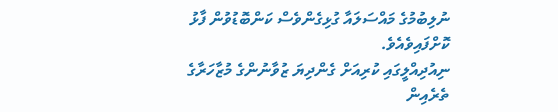ނުލިބުމުގެ މައްސަލައާ ގުޅިގެންވެސް ކަންބޮޑުވުން ފާޅު ކޮށްފައިވެއެވެ.
ނިއުދިއްލީގައި ކުރިއަށް ގެންދިޔަ ޒުވާނުންގެ މުޒާހަރާގެ ތެރެއިން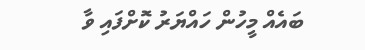ބައެއް މީހުން ހައްޔަރު ކޮށްފައި ވާ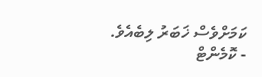ކަމަށްވެސް ޚަބަރު ލިބެއެވެ.
- ކޮމެންޓް